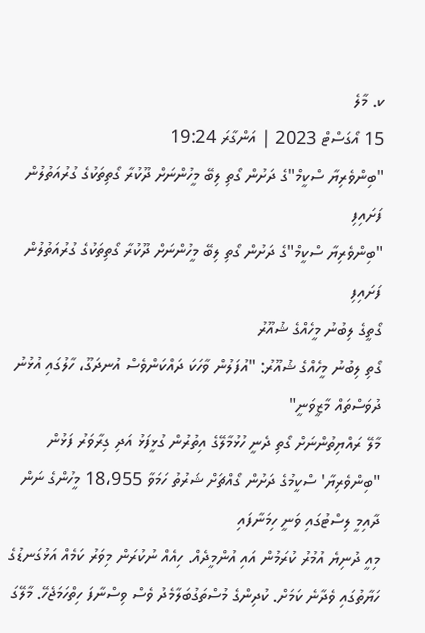ކ. މާލެ
15 އޯގަސްޓް 2023 | އަންގާރަ 19:24
"ބިންވެރިޔާ ސްކީމް"ގެ ދަށުން ގޯތި ލިބޭ މީހުންނަށް ދޫކުރާ ގޯތިތަކުގެ ގުރުއަތުލުން ފަށައިފި
"ބިންވެރިޔާ ސްކީމް"ގެ ދަށުން ގޯތި ލިބޭ މީހުންނަށް ދޫކުރާ ގޯތިތަކުގެ ގުރުއަތުލުން ފަށައިފި
ގޯތީގެ ލިބުނު މީހެއްގެ ޝުއޫރު
ގޯތި ލިބުނު މީހެއްގެ ޝުއޫރު: "އުފަލުން ވާހަކަ ދައްކަންވެސް އުނދަގޫ، ހާލުގައި އުޅުނު ދުވަސްތައް މާޒީވަނީ"
މާލޭ ރައްޔިތުންނަށް ގޯތި ދެނީ ހުޅުމާލޭގެ އިތުރުން ގުޅީފަޅު އަދި ގިރާވަރު ފަޅުން
"ބިންވެރިޔާ' ސްކީމުގެ ދަށުން ގޯއްޗަށް ޝަރުތު ހަމަވާ 18،955 މީހުންގެ ނަން ދާއިމީ ލިސްޓުގައި ވަނީ ހިމަނާފައި
މިއީ ދުނިޔެ އުމުރު ކުރަމުން އައި އުންމީދެއް. ހިއެއް ނުކުރަން މިވަރު ކަމެއް އަޅުގަނޑުގެ ހަޔާތުގައި ވެދާނެ ކަމަށް. ކުދިންގެ މުސްތަގުބަލާމެދު ވެސް ވިސްނާފަ ހިތްހަމަޖެހޭ. މާލޭގަ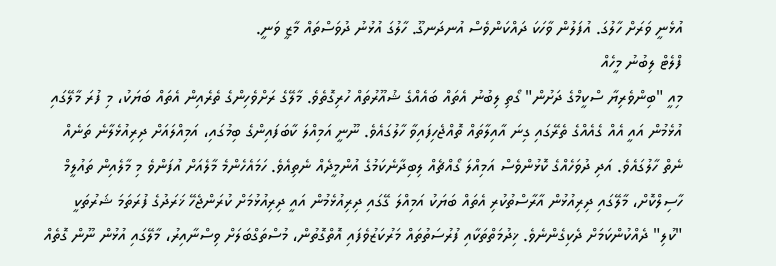އުޅެނީ ވަރަށް ހާލުގަ. އުފަލުން ވާހަކަ ދައްކަންވެސް އުނދަނގޫ. ހާލުގަ އުޅުނު ދުވަސްތައް މާޒީ ވަނީ.
ފްލެޓް ލިބުނު މީހެއް
މިއީ "ބިންވެރިޔާ ސްކީމްގެ ދަށުން" ގޯތި ލިބުނު އެތައް ބައެއްގެ ޝުއޫރުތައް ހުރިގޮތެވެ. މާލޭގެ ރަށްވެހިންގެ ތެރެއިން އެތައް ބަޔަކު، މި ފުރަ މާލޭގައި އުޅެމުން އައީ އެއް ގެއެއްގެ ތެރޭގައި ގިނަ އާއިލާތައް ތޮއްޖެހިފައިވާ ހާލުގައެވެ. ނޫނީ އަމިއްލަ ކާބަފައިންގެ ބިމުގައި، އަމިއްލައަށް ދިރިއުޅެލާނެ ތަނެއް ނެތް ހާލުގައެވެ. އަދި ދުވަހެއްގެ ކޮޅުންވެސް އަމިއްލަ ގޯއްޗެއް ލިބިދާނެކަމުގެ އުންމީދެއް ނެތިއެވެ. ހަމައެހެންމެ މާލެއަށް އުފަންވެ މި މާލެއިން ތައުލީމް ހާސިލްކޮށް، މާލޭގައި ދިރިއުޅުން އާރާސްތުކުރި އެތައް ބަޔަކު އަމިއްލަ ގޭގައި ދިރިއުޅެމުން އައީ ދިރިއުޅުމަށް ކުރަންޖެހޭ ޚަރަދުގެ ފުރަތަމަ ޝަރުތަކީ "ކުލި" ދެއްކުންކަމަށް ދެކިގެންނެވެ. ޚިދުމަތްތަކާއި ފުރުސަތުތައް މަރުކަޒުވެފައި އޮތްގޮތުން، މުސްތަގްބަލަށް ވިސްނާއިރު، މާލޭގައި އުޅުން ނޫން ގޮތެއް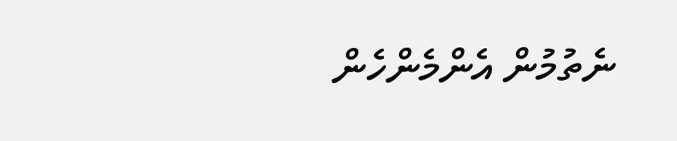ނެތުމުން އެންމެންހެން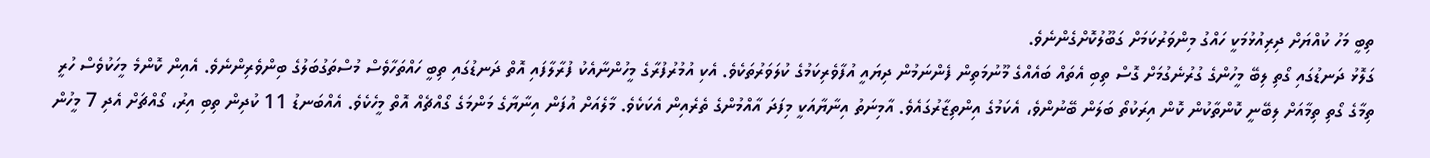ތިބީ މަހު ކުއްޔަށް ދިރިއުޅުމަކީ ހައްގު މިންވަރުކަމަށް ގަބޫލުކޮށްގެންނެވެ.
ގަލޮޅު ދަނޑުގައި ގޯތި ލިބޭ މީހުންގެ ގުރުނެގުމަށް ގޮސް ތިބި އެތައް ބައެއްގެ މޫނުމަތިން ފެންނަމުން ދިޔައީ އުފާވެރިކަމުގެ ކުލަވަރުތަކެވެ. އެކި އުމުރުފުރާގެ މީހުންނާއެކު ފުރާލާފައި އޮތް ދަނޑުގައި ތިބީ ހައްތަހާވެސް މުސްތަގުބަލުގެ ބިންވެރިންނެވެ. އެއިން ކޮންމެ މީހަކުވެސް ހުރީ ތިމާގެ ގޯތި ތިމާއަށް ލިބޭނީ ކޮންތާކުން ކޮން އިރަކުތޯ ބަލަން ބޭނުންވެ، އެކަމުގެ އިންތިޒާރުގައެވެ. އާމިނަތު އިނާޔާއަކީ މިފަދަ އާއްމުންގެ ތެރެއިން އެކަކެވެ. މާލެއަށް އުފަން އިނާޔާގެ މަންމަގެ ގޯއްޗެއް އޮތް މީހެކެވެ. އެއްބަނޑު 11 ކުދިން ތިބި އިރު، ގޯއްޗަށް އެދި 7 މީހުން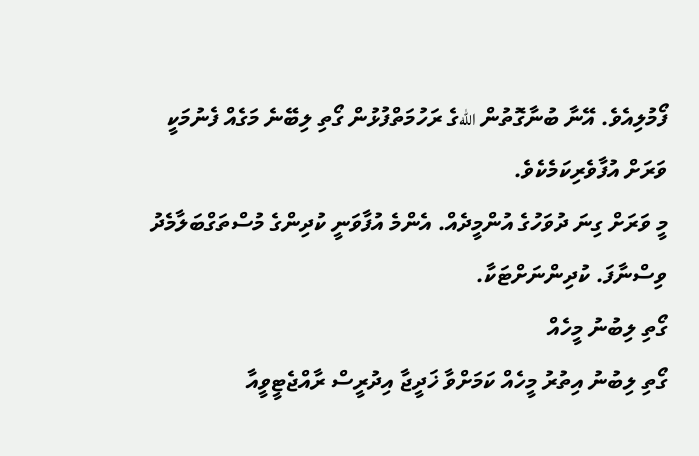ފޯމުލިއެވެ. އޭނާ ބުނާގޮތުން اللهގެ ރަހުމަތްފުޅުން ގޯތި ލިބޭނެ މަގެއް ފެނުމަކީ ވަރަށް އުފާވެރިކަމެކެވެ.
މީ ވަރަށް ގިނަ ދުވަހުގެ އުންމީދެއް. އެންމެ އުފާވަނީ ކުދިންގެ މުސްތަގްބަލާމެދު ވިސްނާފަ. ކުދިންނަށްޓަކާ.
ގޯތި ލިބުނު މީހެއް
ގޯތި ލިބުނު އިތުރު މީހެއް ކަމަށްވާ ޚަދީޖާ އިދުރީސް ރާއްޖެޓީވީއާ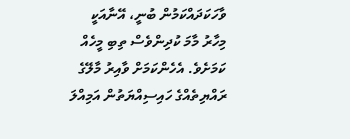ވާހަކަދައްކަމުން ބުނީ، އޭނާއަކީ މިހާރު މާމަ ކުދިންވެސް ތިބި މީހެއް ކަމަށެވެ. އެހެންކަމަށް ވާއިރު މާލޭގެ ރައްޔިތެއްގެ ހައިސިއްޔަތުން އަމިއްލަ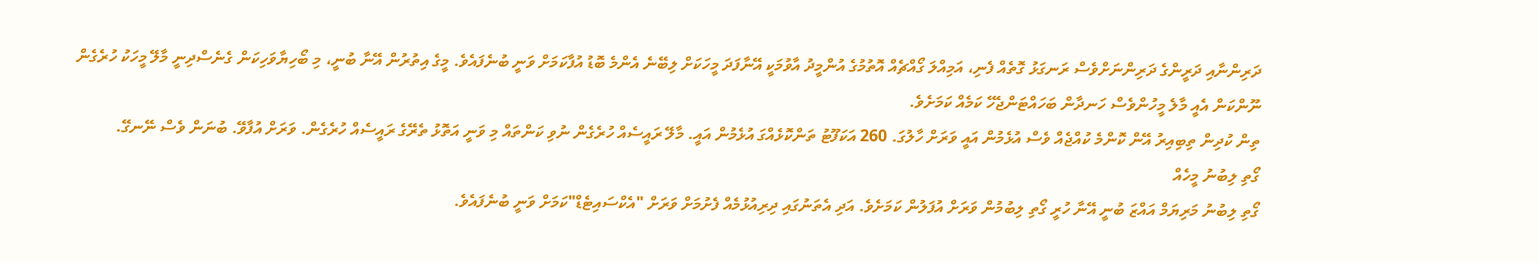ދަރިންނާއި ދަރީންގެ ދަރިންނަށްވެސް ރަނގަޅު ގޮތެއް ފެނި، އަމިއްލަ ގޯއްޗެއް އޮތުމުގެ އުންމީދު އާވުމަކީ އޭނާފަދަ މީހަކަށް ލިބޭނެ އެންމެ ބޮޑު އުފާކަމަށް ވަނީ ބުނެފައެވެ. މީގެ އިތުރުން އޭނާ ބުނީ، މި ބޯހިޔާވަހިކަން ގެނެސްދިނީ މާލޭ މީހަކު ހުރެގެން ނޫންކަން އެއީ މާލެ މީހުންވެސް ހަނދާން ބަހައްޓަންޖެހޭ ކަމެއް ކަމަށެވެ.
ތިން ކުދިން ތިބިއިރު އޭން ކޮންމެ ކުއްޖެއް ވެސް އުޅެމުން އައީ ވަރަށް ހާލުގަ. 260 އަކަފޫޓު ތަންކޮޅެއްގަ އުޅެމުން އައީ. މާލޭ ރައީސެއް ހުރެގެން ނުވި ކަންތައް މި ވަނީ އަތޮޅު ތެރޭގެ ރައީސެއް ހުރެގެން. ވަރަށް އުފާވޭ. ބުނަން ވެސް ނޭނގޭ.
ގޯތި ލިބުނު މީހެއް
ގޯތި ލިބުނު މަރިޔަމް އައްޒަ ބުނީ އޭނާ ހުރީ ގޯތި ލިބުމުން ވަރަށް އުފަލުން ކަމަށެވެ. އަދި އެތަނުގައި ދިރިއުޅުމެއް ފެށުމަށް ވަރަށް "އެކްސައިޓެޑް"ކަމަށް ވަނީ ބުނެފައެވެ.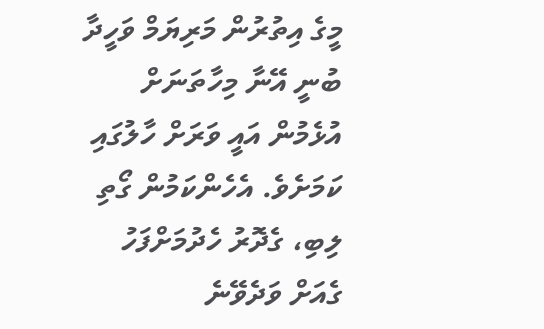މީގެ އިތުރުން މަރިޔަމް ވަހީދާ ބުނީ އޭނާ މިހާތަނަށް އުޅެމުން އައީ ވަރަށް ހާލުގައި ކަމަށެވެ. އެހެންކަމުން ގޯތި ލިބި، ގެދޮރު ހެދުމަށްފަހު ގެއަށް ވަދެވޭނެ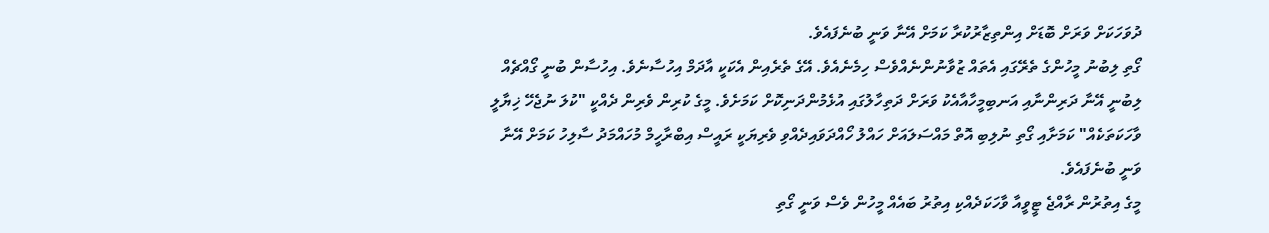ދުވަހަކަށް ވަރަށް ބޮޑަށް އިންތިޒާރުކުރާ ކަމަށް އޭނާ ވަނީ ބުނެފައެވެ.
ގޯތި ލިބުނު މީހުންގެ ތެރޭގައި އެތައް ޒުވާނުންނެއްވެސް ހިމެނެއެވެ. އޭގެ ތެރެއިން އެކަކީ އާދަމް އިހުސާނެވެ. އިހުސާން ބުނީ ގޯއްޗެއް ލިބުނީ އޭނާ ދަރިންނާއި އަނބިމީހާއާއެކު ވަރަށް ދަތިހާލުގައި އުޅެމުންދަނިކޮށް ކަމަށެވެ. މީގެ ކުރިން ވެރިން ދެއްކީ "ކުލަ ނުޖެހޭ ޚިޔާލީ ވާހަކަތަކެއް" ކަމަށާއި ގޯތި ނުލިބި އޮތް މައްސަލައަށް ހައްލު ހޯއްދަވައިދެއްވި ވެރިޔަކީ ރައީސް އިބްރާހީމް މުހައްމަދު ސާލިހު ކަމަށް އޭނާ ވަނީ ބުނެފައެވެ.
މީގެ އިތުރުން ރާއްޖެ ޓީވީއާ ވާހަކަދެއްކި އިތުރު ބައެއް މީހުން ވެސް ވަނީ ގޯތި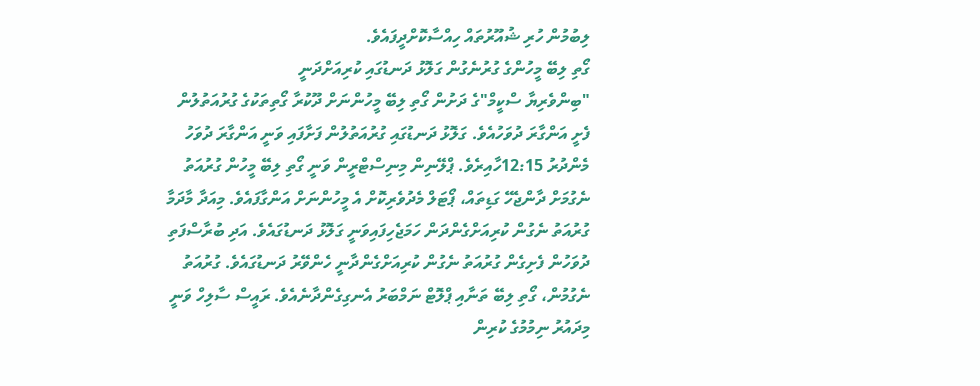ލިބުމުން ހުރި ޝުއޫރުތައް ހިއްސާކޮށްދީފައެވެ.
ގޯތި ލިބޭ މީހުންގެ ގުރުނެގުން ގަލޮޅު ދަނޑުގައި ކުރިއަށްދަނީ
"ބިންވެރިޔާ ސްކީމް"ގެ ދަށުން ގޯތި ލިބޭ މީހުންނަށް ދޫކުރާ ގޯތިތަކުގެ ގުރުއަތުލުން ފެށީ އަންގާރަ ދުވަހުއެވެ. ގަލޮޅު ދަނޑުގައި ގުރުއަތުލުން ފަށާފައި ވަނީ އަންގާރަ ދުވަހު މެންދުރު 12:15ހާއިރެވެ. ޕްލޭނިން މިނިސްޓްރީން ވަނީ ގޯތި ލިބޭ މީހުން ގުރުއަތު ނެގުމަށް ދާންޖެހޭ ގަޑިތައް، ޕޯޓަލް މެދުވެރިކޮށް އެ މީހުންނަށް އަންގާފައެވެ. މިއަދާ މާދަމާ ގުރުއަތު ނެގުން ކުރިއަށްގެންދަން ހަމަޖެހިފައިވަނީ ގަލޮޅު ދަނޑުގައެވެ. އަދި ބުރާސްފަތި ދުވަހުން ފެށިގެން ގުރުއަތު ނެގުން ކުރިއަށްގެންދާނީ ހެންވޭރު ދަނޑުގައެވެ. ގުރުއަތު ނެގުމުން، ގޯތި ލިބޭ ތަނާއި ޕްލޮޓް ނަމްބަރު އެނގިގެންދާނެއެވެ. ރައީސް ސާލިހް ވަނީ މިދައުރު ނިމުމުގެ ކުރިން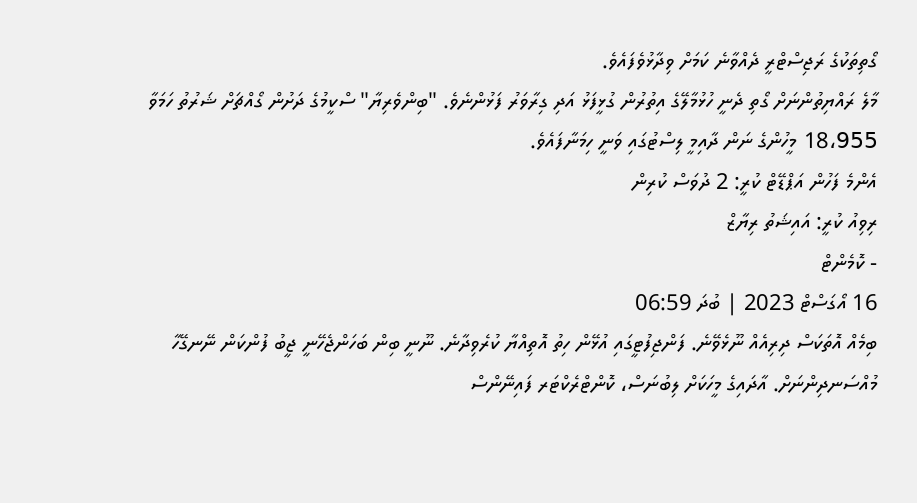ގޯތިތަކުގެ ރަޖިސްޓްރީ ދެއްވާނެ ކަމަށް ވިދާޅުވެފައެވެ.
މާލެ ރައްޔިތުންނަށް ގޯތި ދެނީ ހުޅުމާލޭގެ އިތުރުން ގުޅީފަޅު އަދި ގިރާވަރު ފަޅުންނެވެ. "ބިންވެރިޔާ" ސްކީމުގެ ދަށުން ގޯއްޗަށް ޝަރުތު ހަމަވާ 18،955 މީހުންގެ ނަން ދާއިމީ ލިސްޓުގައި ވަނީ ހިމަނާފައެވެ.
އެންމެ ފަހުން އަޕްޑޭޓް ކުރީ: 2 ދުވަސް ކުރިން
ރިވިއު ކުރީ: އައިޝަތު ރިޔާޒް
- ކޮމެންޓް
16 އޯގަސްޓް 2023 | ބުދަ 06:59
ބިމެއް އޮތަކަސް ދިރިއެއް ނޫޅެވޭނެ. ފަންޖިފުޓީގައި އުޅޭން ހިތު އޮތިއްޔާ ކުރެވިދާނެ. ނޫނީ ބިން ބަހަންޖެހޭނީ ޖީބު ފުންކަން ނޭނގޭހާ މުއްސަނދިންނަށް. އާދައިގެ މީހަކަށް ލިބުނަސް، ކޮންޓްރެކްޓަރ ފައިނޭންސް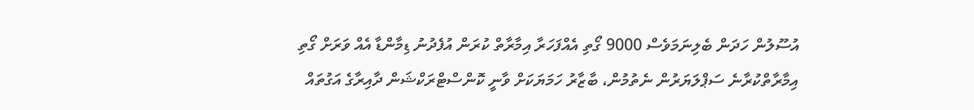އުސޫލުން ހަދަން ބެލިނަމަވެސް 9000 ގޯތި އެއްފަހަރާ އިމާރާތް ކުރަން އުފެދުނު ޑިމާންޑާ އެއް ވަރަށް ގޯތި އިމާރާތްކުރާނެ ސަޕްލަޔަރުން ނެތުމުން، ބާޒާރު ހަމަޔަކަށް ވާނީ ކޮންސްޓްރަކްޝަން ދާއިރާގެ އަގުތައް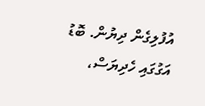އުފުލިގެން ދިޔުން. ބޮޑު އަގުގައި ހެދިޔަސް،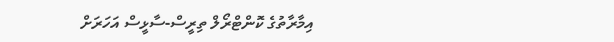އިމާރާތުގެ ކޮންޓްރޯލް ތިރީސް-ސާޅީސް އަހަރަށް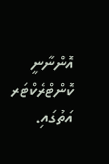އޮންނާނީ ކޮންޓްރެކްޓަރ އަތުގައި.